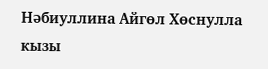Нәбиуллина Айгөл Хөснулла кызы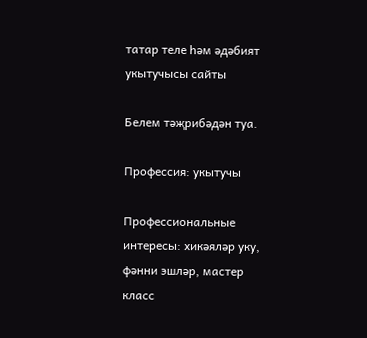татар теле һәм әдәбият укытучысы сайты

Белем тәҗрибәдән туа.

Профессия: укытучы

Профессиональные интересы: хикәяләр уку, фәнни эшләр, мастер класс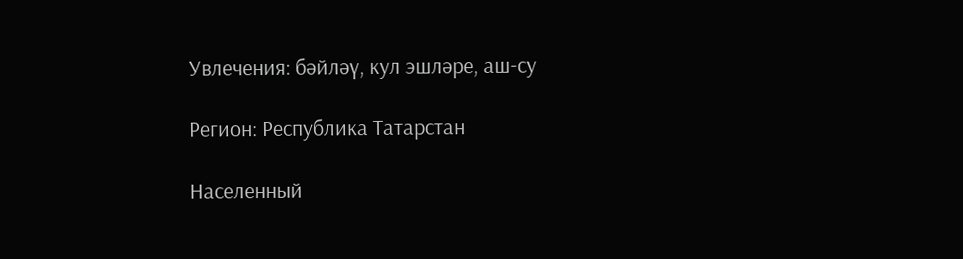Увлечения: бәйләү, кул эшләре, аш-су

Регион: Республика Татарстан

Населенный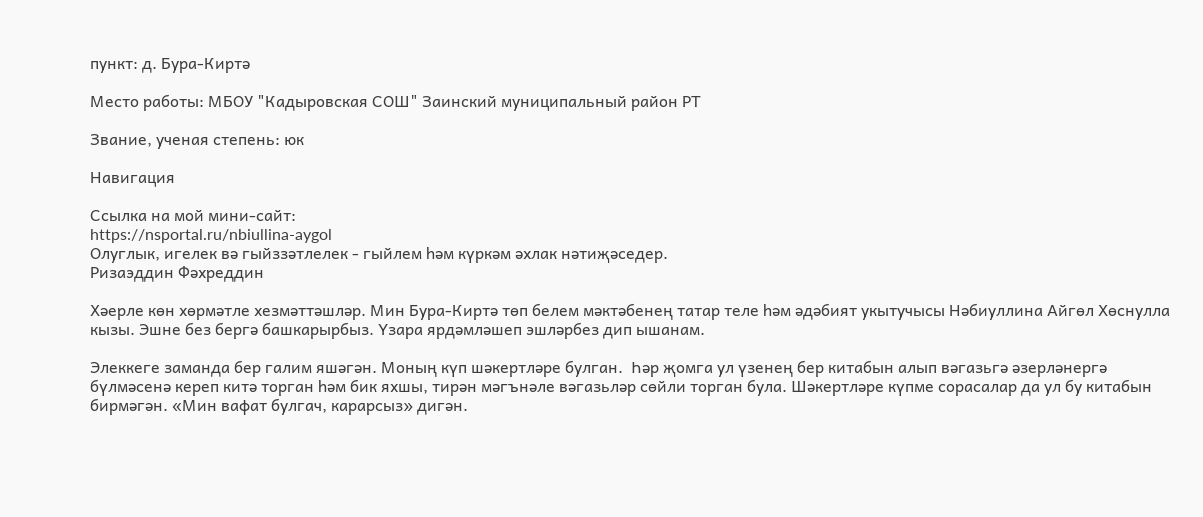пункт: д. Бура-Киртә

Место работы: МБОУ "Кадыровская СОШ" Заинский муниципальный район РТ

Звание, ученая степень: юк

Навигация

Ссылка на мой мини-сайт:
https://nsportal.ru/nbiullina-aygol
Олуглык, игелек вә гыйззәтлелек - гыйлем һәм күркәм әхлак нәтиҗәседер.
Ризаэддин Фәхреддин

Хәерле көн хөрмәтле хезмәттәшләр. Мин Бура-Киртә төп белем мәктәбенең татар теле һәм әдәбият укытучысы Нәбиуллина Айгөл Хөснулла кызы. Эшне без бергә башкарырбыз. Үзара ярдәмләшеп эшләрбез дип ышанам.

Элеккеге заманда бер галим яшәгән. Моның күп шәкертләре булган.  Һәр җомга ул үзенең бер китабын алып вәгазьгә әзерләнергә бүлмәсенә кереп китә торган һәм бик яхшы, тирән мәгънәле вәгазьләр сөйли торган була. Шәкертләре күпме сорасалар да ул бу китабын бирмәгән. «Мин вафат булгач, карарсыз» дигән.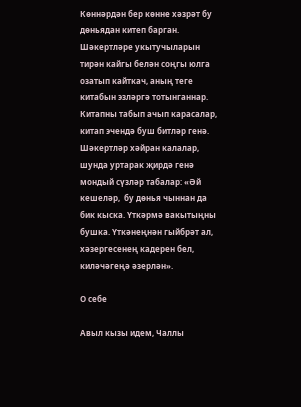Көннәрдән бер көнне хәзрәт бу дөньядан китеп барган. Шәкертләре укытучыларын тирән кайгы белән соңгы юлга озатып кайткач, аның теге китабын эзләргә тотынганнар. Китапны табып ачып карасалар, китап эчендә буш битләр генә. Шәкертләр хәйран калалар, шунда уртарак җирдә генә мондый сүзләр табалар: «Әй кешеләр,  бу дөнья чыннан да бик кыска. Үткәрмә вакытыңны бушка. Үткәнеңнән гыйбрәт ал, хәзергесенең кадерен бел,  киләчәгеңә әзерлән».

О себе

Авыл кызы идем, Чаллы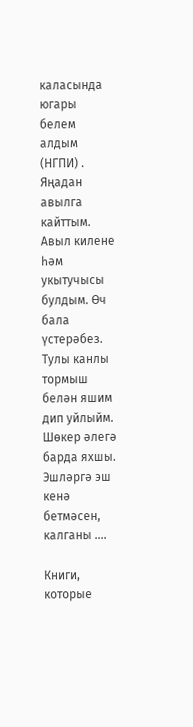каласында югары белем алдым (НГПИ) . Яңадан авылга кайттым.  Авыл килене  һәм укытучысы булдым. Өч бала үстерәбез. Тулы канлы тормыш белән яшим дип уйлыйм. Шөкер әлегә барда яхшы. Эшләргә эш кенә бетмәсен, калганы ....

Книги, которые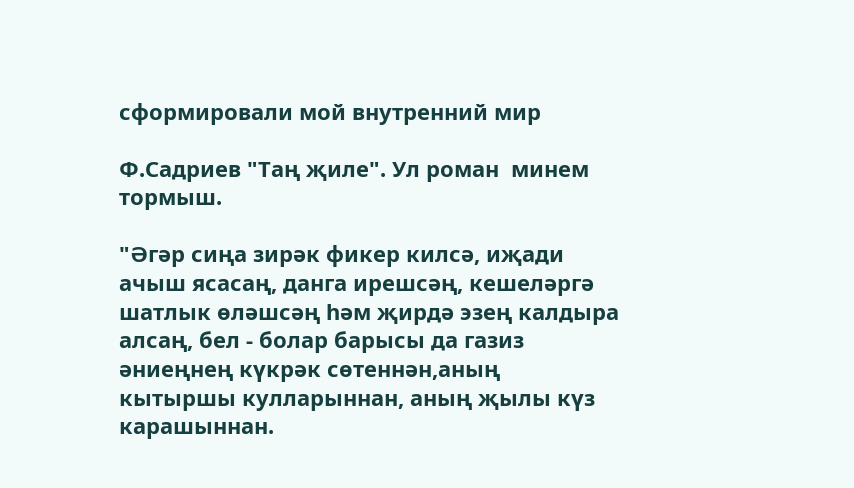сформировали мой внутренний мир

Ф.Садриев "Таң җиле". Ул роман  минем тормыш.

"Әгәр сиңа зирәк фикер килсә, иҗади ачыш ясасаң, данга ирешсәң, кешеләргә шатлык өләшсәң һәм җирдә эзең калдыра алсаң, бел - болар барысы да газиз әниеңнең күкрәк сөтеннән,аның кытыршы кулларыннан, аның җылы күз карашыннан.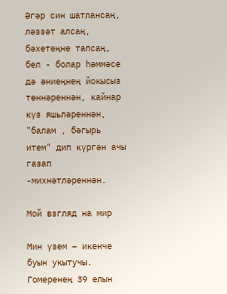Әгәр син шатлансаң, ләззәт алсаң, бәхетеңне тапсаң, бел - болар һәммәсе дә әниеңнең йокысыз төннәреннән, кайнар күз яшьләреннән, "балам , бәгырь итем" дип күргән ачы газап -михнәтләреннән.

Мой взгляд на мир

Мин үзем – икенче буын укытучы. Гомеренең 39 елын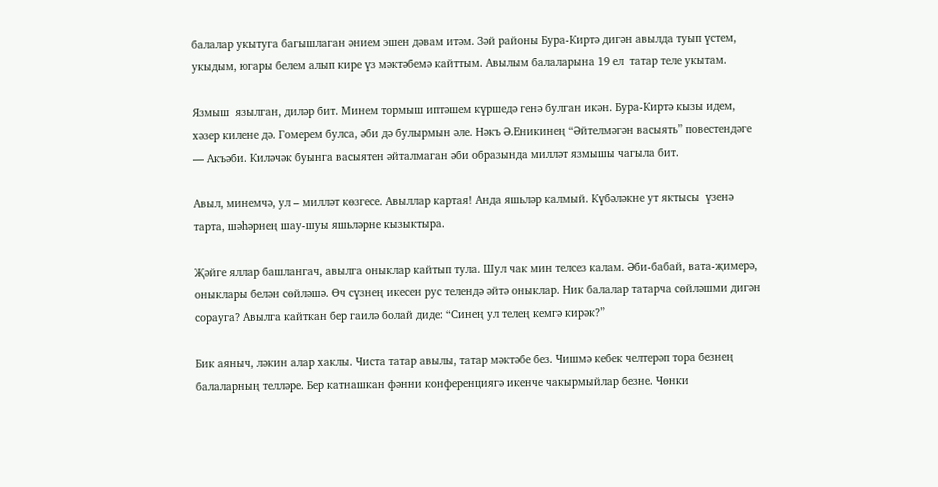балалар укытуга багышлаган әнием эшен дәвам итәм. Зәй районы Бура-Киртә дигән авылда туып үстем, укыдым, югары белем алып кире үз мәктәбемә кайттым. Авылым балаларына 19 ел  татар теле укытам.

Язмыш  язылган, диләр бит. Минем тормыш иптәшем күршедә генә булган икән. Бура-Киртә кызы идем, хәзер килене дә. Гомерем булса, әби дә булырмын әле. Нәкъ Ә.Еникинең “Әйтелмәгән васыять” повестендәге — Акъәби. Киләчәк буынга васыятен әйталмаган әби образында милләт язмышы чагыла бит.

Авыл, минемчә, ул – милләт көзгесе. Авыллар картая! Анда яшьләр калмый. Күбәләкне ут яктысы  үзенә тарта, шәһәрнең шау-шуы яшьләрне кызыктыра.

Җәйге яллар башлангач, авылга оныклар кайтып тула. Шул чак мин телсез калам. Әби-бабай, вата-җимерә, оныклары белән сөйләшә. Өч сүзнең икесен рус телендә әйтә оныклар. Ник балалар татарча сөйләшми дигән сорауга? Авылга кайткан бер гаилә болай диде: “Синең ул телең кемгә кирәк?”

Бик аяныч, ләкин алар хаклы. Чиста татар авылы, татар мәктәбе без. Чишмә кебек челтерәп тора безнең балаларның телләре. Бер катнашкан фәнни конференциягә икенче чакырмыйлар безне. Чөнки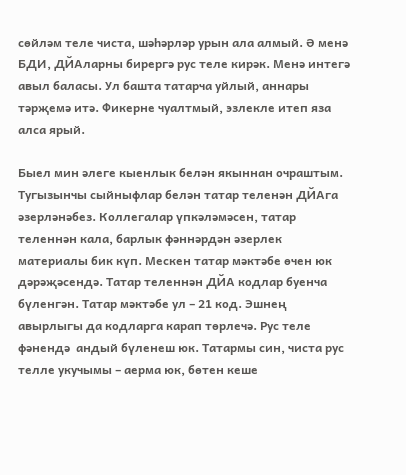сөйләм теле чиста, шәһәрләр урын ала алмый. Ә менә БДИ, ДЙАларны бирергә рус теле кирәк. Менә интегә авыл баласы. Ул башта татарча уйлый, аннары тәрҗемә итә. Фикерне чуалтмый, эзлекле итеп яза алса ярый.

Быел мин әлеге кыенлык белән якыннан очраштым. Тугызынчы сыйныфлар белән татар теленән ДЙАга әзерләнәбез. Коллегалар үпкәләмәсен, татар теленнән кала, барлык фәннәрдән әзерлек материалы бик күп. Мескен татар мәктәбе өчен юк дәрәҗәсендә. Татар теленнән ДЙА кодлар буенча бүленгән. Татар мәктәбе ул – 21 код. Эшнең авырлыгы да кодларга карап төрлечә. Рус теле фәнендә  андый бүленеш юк. Татармы син, чиста рус телле укучымы – аерма юк, бөтен кеше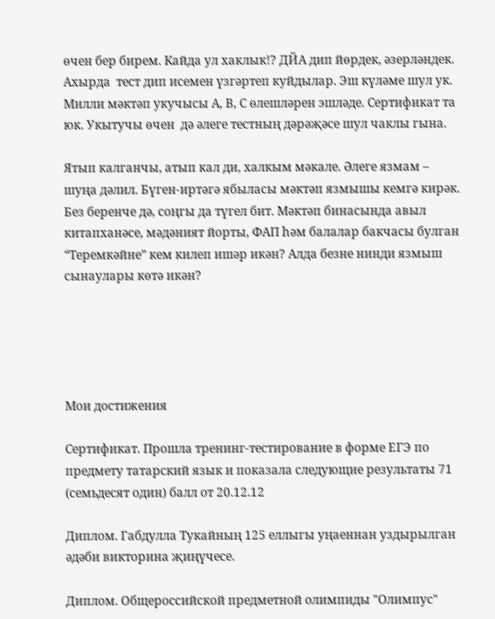өчен бер бирем. Кайда ул хаклык!? ДЙА дип йөрдек, әзерләндек. Ахырда  тест дип исемен үзгәртеп куйдылар. Эш күләме шул ук. Милли мәктәп укучысы А, В, С өлешләрен эшләде. Сертификат та юк. Укытучы өчен  дә әлеге тестның дәрәҗәсе шул чаклы гына.

Ятып калганчы, атып кал ди, халкым мәкале. Әлеге язмам – шуңа дәлил. Бүген-иртәгә ябыласы мәктәп язмышы кемгә кирәк. Без беренче дә, соңгы да түгел бит. Мәктәп бинасында авыл китапханәсе, мәдәният йорты, ФАП һәм балалар бакчасы булган “Теремкәйне” кем килеп ишәр икән? Алда безне нинди язмыш сынаулары көтә икән?





Мои достижения

Сертификат. Прошла тренинг-тестирование в форме ЕГЭ по предмету татарский язык и показала следующие результаты 71 (семьдесят один) балл от 20.12.12

Диплом. Габдулла Тукайның 125 еллыгы уңаеннан уздырылган әдәби викторина җиңүчесе.

Диплом. Общероссийской предметной олимпиды "Олимпус"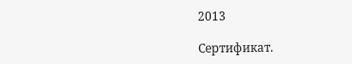2013

Сертификат.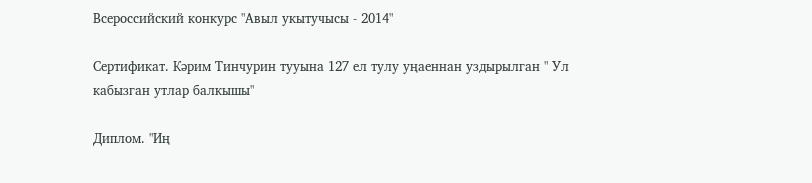Всероссийский конкурс "Авыл укытучысы - 2014"

Сертификат. Кәрим Тинчурин тууына 127 ел тулу уңаеннан уздырылган " Ул кабызган утлар балкышы"

Диплом. "Иң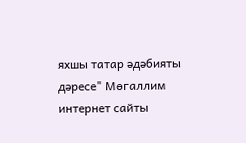яхшы татар әдәбияты дәресе" Мөгаллим интернет сайты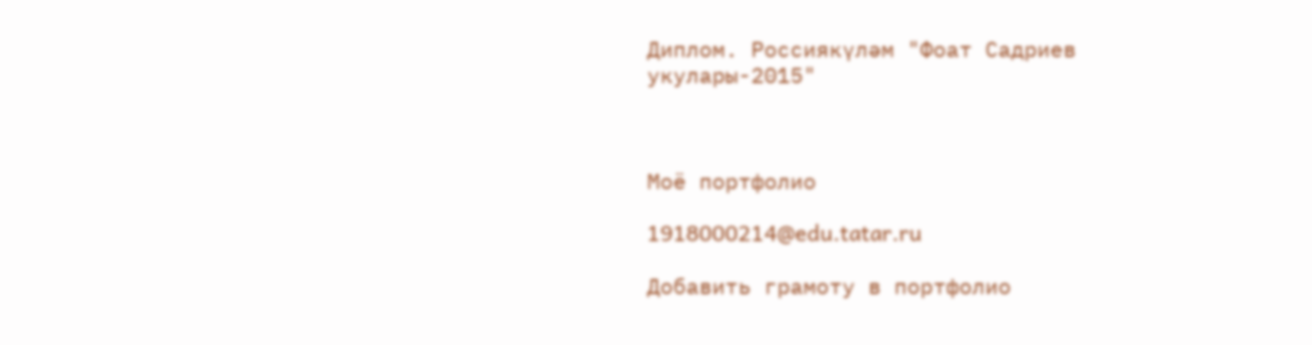Диплом. Россиякүләм "Фоат Садриев укулары-2015"



Моё портфолио

1918000214@edu.tatar.ru

Добавить грамоту в портфолио